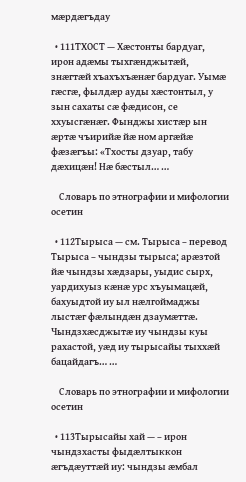мæрдæгъдау

  • 111ТХОСТ — Хæстонты бардуаг, ирон адæмы тыхгæнджытæй, знæгтæй хъахъхъæнæг бардуаг. Уымæ гæсгæ, фылдæр ауды хæстонтыл, у зын сахаты сæ фæдисон, се ххуысгæнæг. Фынджы хистæр ын æртæ чъирийæ йæ ном аргæйæ фæзæгъы: «Тхосты дзуар, табу дæхицæн! Нæ бæстыл… …

    Словарь по этнографии и мифологии осетин

  • 112Тырыса — см. Тырыса – перевод Тырыса – чындзы тырыса; арæзтой йæ чындзы хæдзары, уыдис сырх, уардихуыз кæнæ урс хъуымацæй, бахуыдтой иу ыл нæлгоймаджы лыстæг фæлындæн дзаумæттæ. Чындзхæсджытæ иу чындзы куы рахастой, уæд иу тырысайы тыххæй бацайдагъ… …

    Словарь по этнографии и мифологии осетин

  • 113Тырысайы хай — – ирон чындзхасты фыдæлтыккон æгъдæуттæй иу: чындзы æмбал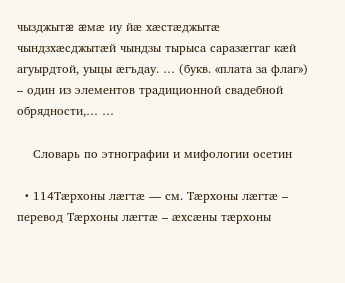чызджытæ æмæ иу йæ хæстæджытæ чындзхæсджытæй чындзы тырыса саразæггаг кæй агуырдтой, уыцы æгъдау. … (букв. «плата за флаг») – один из элементов традиционной свадебной обрядности,… …

    Словарь по этнографии и мифологии осетин

  • 114Тæрхоны лæгтæ — см. Тæрхоны лæгтæ – перевод Тæрхоны лæгтæ – æхсæны тæрхоны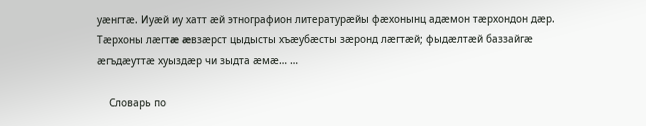уæнгтæ. Иуæй иу хатт æй этнографион литературæйы фæхонынц адæмон тæрхондон дæр. Тæрхоны лæгтæ æвзæрст цыдысты хъæубæсты зæронд лæгтæй; фыдæлтæй баззайгæ æгъдæуттæ хуыздæр чи зыдта æмæ… …

    Словарь по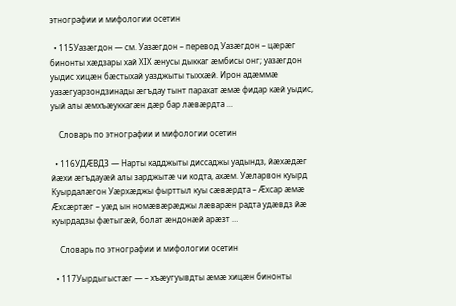этнографии и мифологии осетин

  • 115Уазæгдон — см. Уазæгдон – перевод Уазæгдон – цæрæг бинонты хæдзары хай ХIХ æнусы дыккаг æмбисы онг; уазæгдон уыдис хицæн бæстыхай уазджыты тыххæй. Ирон адæммæ уазæгуарзондзинады æгъдау тынт парахат æмæ фидар кæй уыдис, уый алы æмхъæуккагæн дæр бар лæвæрдта …

    Словарь по этнографии и мифологии осетин

  • 116УДÆВДЗ — Нарты кадджыты диссаджы уадындз, йæхæдæг йæхи æгъдауæй алы зарджытæ чи кодта, ахæм. Уæларвон куырд Куырдалæгон Уæрхæджы фырттыл куы сæвæрдта – Æхсар æмæ Æхсæртæг – уæд ын номæвæрæджы лæварæн радта удæвдз йæ куырдадзы фæтыгæй, болат æндонæй арæзт …

    Словарь по этнографии и мифологии осетин

  • 117Уырдыгыстæг — – хъæугуывдты æмæ хицæн бинонты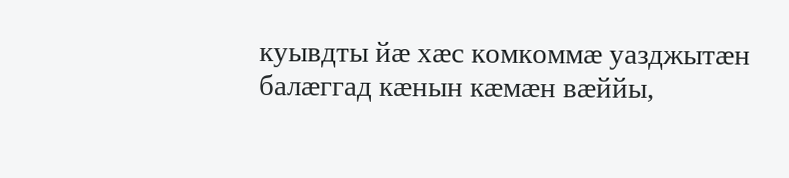куывдты йæ хæс комкоммæ уазджытæн балæггад кæнын кæмæн вæййы,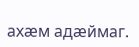ахæм адæймаг.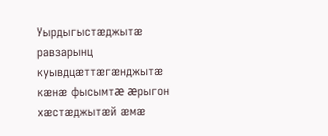Уырдыгыстæджытæ равзарынц куывдцæттæгæнджытæ кæнæ фысымтæ æрыгон хæстæджытæй æмæ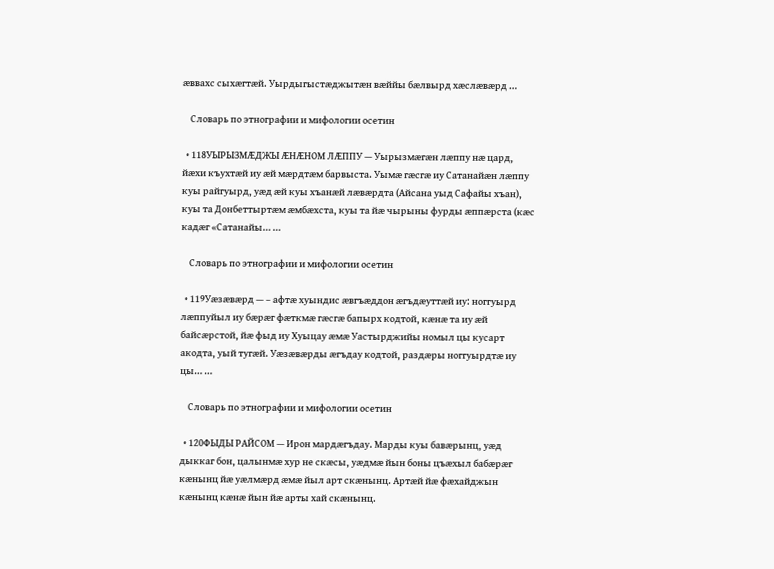æввахс сыхæгтæй. Уырдыгыстæджытæн вæййы бæлвырд хæслæвæрд …

    Словарь по этнографии и мифологии осетин

  • 118УЫРЫЗМÆДЖЫ ÆНÆНОМ ЛÆППУ — Уырызмæгæн лæппу нæ цард, йæхи къухтæй иу æй мæрдтæм барвыста. Уымæ гæсгæ иу Сатанайæн лæппу куы райгуырд, уæд æй куы хъанæй лæвæрдта (Айсана уыд Сафайы хъан), куы та Донбеттыртæм æмбæхста, куы та йæ чырыны фурды æппæрста (кæс кадæг «Сатанайы… …

    Словарь по этнографии и мифологии осетин

  • 119Уæзæвæрд — – афтæ хуындис æвгъæддон æгъдæуттæй иу: ноггуырд лæппуйыл иу бæрæг фæткмæ гæсгæ бапырх кодтой, кæнæ та иу æй байсæрстой, йæ фыд иу Хуыцау æмæ Уастырджийы номыл цы кусарт акодта, уый тугæй. Уæзæвæрды æгъдау кодтой, раздæры ноггуырдтæ иу цы… …

    Словарь по этнографии и мифологии осетин

  • 120ФЫДЫ РАЙСОМ — Ирон мардæгъдау. Марды куы бавæрынц, уæд дыккаг бон, цалынмæ хур не скæсы, уæдмæ йын боны цъæхыл бабæрæг кæнынц йæ уæлмæрд æмæ йыл арт скæнынц. Артæй йæ фæхайджын кæнынц кæнæ йын йæ арты хай скæнынц.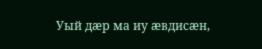Уый дæр ма иу æвдисæн,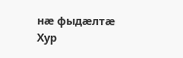нæ фыдæлтæ Хур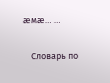æмæ… …

    Словарь по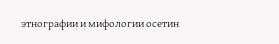этнографии и мифологии осетин